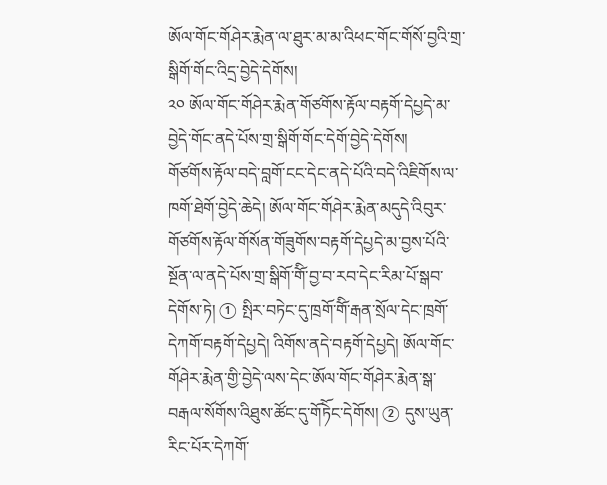ཨོལ་གོང་གོཤེར་རྨེན་ལ་ཐུར་མ་མ་འིཕང་གོང་གོསོ་བྱའི་གྲ་སྒིགོ་གོང་འིདྲ་བྱེདེ་དེགོས།
༢༠ ཨོལ་གོང་གོཤེར་རྨེན་གོཙགོས་རྟོལ་བརྟགོ་དེཔྱདེ་མ་བྱེདེ་གོང་ནདེ་པོས་གྲ་སྒིགོ་གོང་དེགོ་བྱེདེ་དེགོས།
གོཙགོས་རྟོལ་བདེ་བླགོ་ངང་དེང་ནདེ་པོའི་བདེ་འིཇིགོས་ལ་ཁགོ་ཐེགོ་བྱེདེ་ཆེདེ། ཨོལ་གོང་གོཤེར་རྨེན་མདུདེ་འིབུར་གོཙགོས་རྟོལ་གོསོན་གོཟུགོས་བརྟགོ་དེཔྱདེ་མ་བྱས་པོའི་སྔོན་ལ་ནདེ་པོས་གྲ་སྒིགོ་གོི་བྱ་བ་རབ་དེང་རིམ་པོ་སྒབ་དེགོས་ཏེ། ① སྤིར་བཏེང་དུ་ཁྲགོ་གོི་རྒན་སྲོལ་དེང་ཁྲགོ་དེཀགོ་བརྟགོ་དེཔྱདེ། འིགོས་ནདེ་བརྟགོ་དེཔྱདེ། ཨོལ་གོང་གོཤེར་རྨེན་གྱི་བྱེདེ་ལས་དེང་ཨོལ་གོང་གོཤེར་རྨེན་སྒ་བརྒལ་སོགོས་འིཐུས་ཚོང་དུ་གོཏེོང་དེགོས། ② དུས་ཡུན་རིང་པོར་དེཀགོ་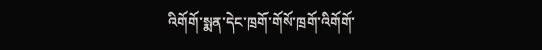འིགོགོ་སྨན་དེང་ཁྲགོ་གོསོ་ཁྲགོ་འིགོགོ་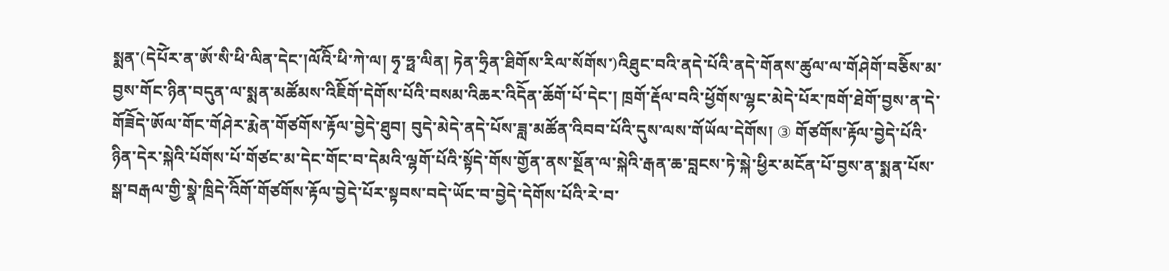སྨན་(དེཔོེར་ན་ཨོ་སི་ཕི་ལིན་དེང་།ལོའིོ་ཕི་ཀེ་ལ། ཧྭ་ཧྥ་ལིན། ཏེན་ཧྲིན་ཐིགོས་རིལ་སོགོས་)འིཐུང་བའི་ནདེ་པོའི་ནདེ་གོནས་ཚུལ་ལ་གོཤེགོ་བཅིོས་མ་བྱས་གོང་ཉིན་བདུན་ལ་སྨན་མཚོམས་འིཇིོགོ་དེགོས་པོའི་བསམ་འིཆར་འིདེོན་ཆོགོ་པོ་དེང་། ཁྲགོ་རྡོལ་བའི་ཕྱོགོས་ལྷང་མེདེ་པོར་ཁགོ་ཐེགོ་བྱས་ན་དེ་གོཟེོདེ་ཨོལ་གོང་གོཤེར་རྨེན་གོཙགོས་རྟོལ་བྱེདེ་ཐུབ། བུདེ་མེདེ་ནདེ་པོས་ཟླ་མཚོན་འིབབ་པོའི་དུས་ལས་གོཡོལ་དེགོས། ③ གོཙགོས་རྟོལ་བྱེདེ་པོའི་ཉིན་དེར་སྐེའི་པོགོས་པོ་གོཙང་མ་དེང་གོང་བ་དེམའི་ལྷགོ་པོའི་སྟོདེ་གོས་གྱོན་ནས་སྔོན་ལ་སྐེའི་རྒན་ཆ་བླངས་ཏེ་སྐེ་ཕྱིར་མངོན་པོ་བྱས་ན་སྨན་པོས་སྒ་བརྒལ་གྱི་སྣེ་ཁྲིདེ་འིོགོ་གོཙགོས་རྟོལ་བྱེདེ་པོར་སྟབས་བདེ་ཡོང་བ་བྱེདེ་དེགོས་པོའི་རེ་བ་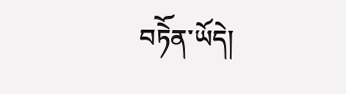བཏེོན་ཡོདེ།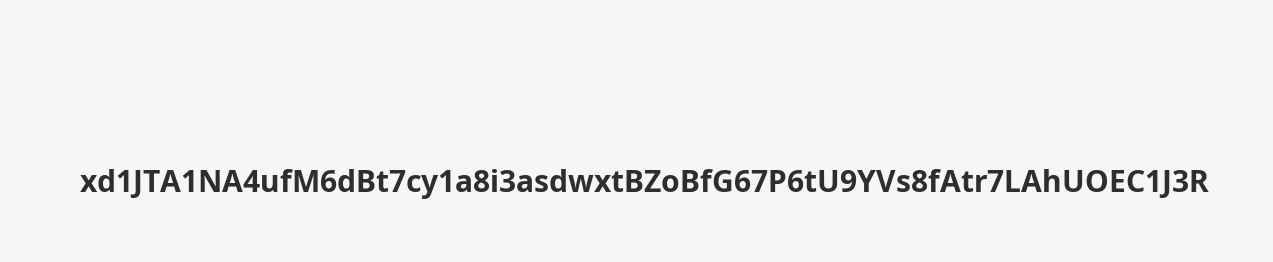xd1JTA1NA4ufM6dBt7cy1a8i3asdwxtBZoBfG67P6tU9YVs8fAtr7LAhUOEC1J3R